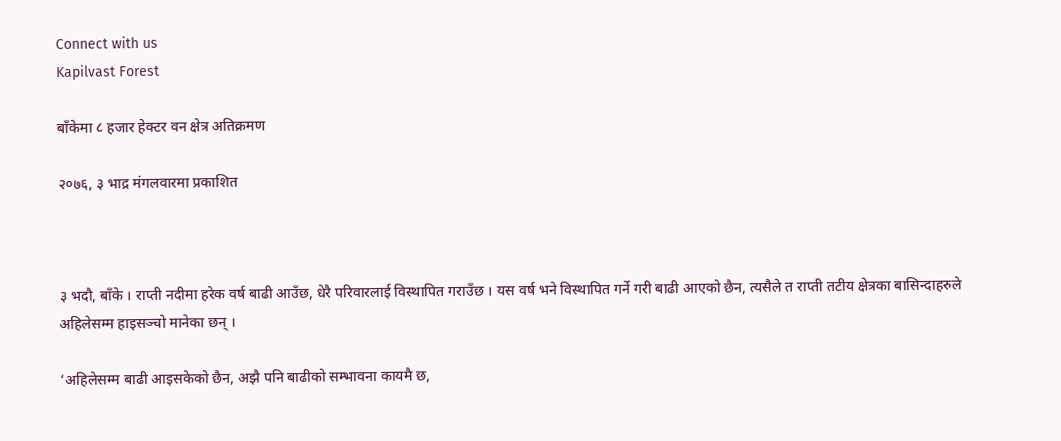Connect with us
Kapilvast Forest

बाँकेमा ८ हजार हेक्टर वन क्षेत्र अतिक्रमण

२०७६, ३ भाद्र मंगलवारमा प्रकाशित



३ भदौ, बाँके । राप्ती नदीमा हरेक वर्ष बाढी आउँछ, धेरै परिवारलाई विस्थापित गराउँछ । यस वर्ष भने विस्थापित गर्ने गरी बाढी आएको छैन, त्यसैले त राप्ती तटीय क्षेत्रका बासिन्दाहरुले अहिलेसम्म हाइसञ्चो मानेका छन् ।

‘अहिलेसम्म बाढी आइसकेको छैन, अझै पनि बाढीको सम्भावना कायमै छ,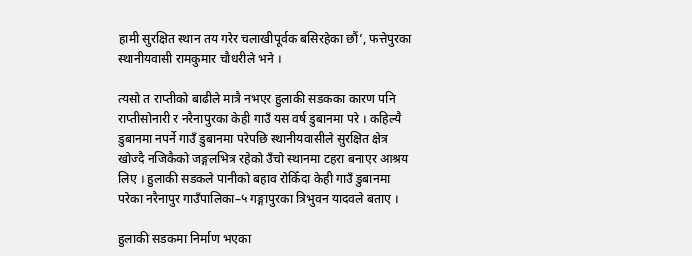हामी सुरक्षित स्थान तय गरेर चलाखीपूर्वक बसिरहेका छौं’, फत्तेपुरका स्थानीयवासी रामकुमार चौधरीले भने ।

त्यसो त राप्तीको बाढीले मात्रै नभएर हुलाकी सडकका कारण पनि राप्तीसोनारी र नरैनापुरका केही गाउँ यस वर्ष डुबानमा परे । कहिल्यै डुबानमा नपर्ने गाउँ डुबानमा परेपछि स्थानीयवासीले सुरक्षित क्षेत्र खोज्दै नजिकैको जङ्गलभित्र रहेको उँचो स्थानमा टहरा बनाएर आश्रय लिए । हुलाकी सडकले पानीको बहाव रोकिँदा केही गाउँ डुबानमा परेका नरैनापुर गाउँपालिका–५ गङ्गापुरका त्रिभुवन यादवले बताए ।

हुलाकी सडकमा निर्माण भएका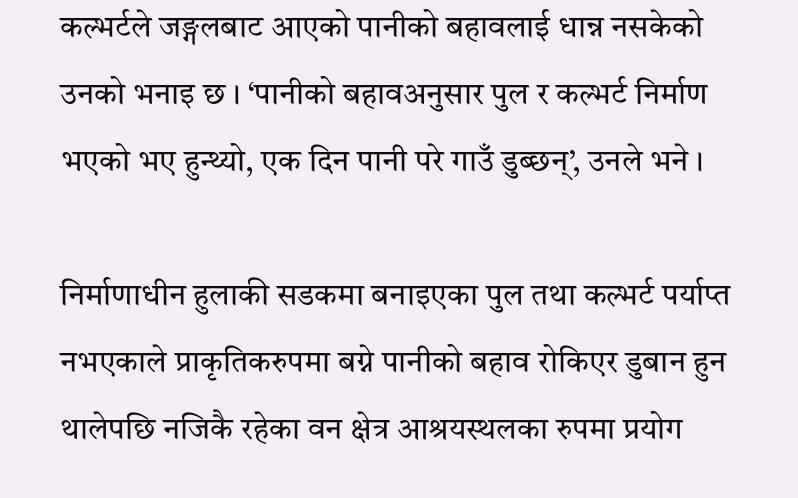कल्भर्टले जङ्गलबाट आएको पानीको बहावलाई धान्न नसकेको उनको भनाइ छ । ‘पानीको बहावअनुसार पुल र कल्भर्ट निर्माण भएको भए हुन्थ्यो, एक दिन पानी परे गाउँ डुब्छन्’, उनले भने ।

निर्माणाधीन हुलाकी सडकमा बनाइएका पुल तथा कल्भर्ट पर्याप्त नभएकाले प्राकृतिकरुपमा बग्ने पानीको बहाव रोकिएर डुबान हुन थालेपछि नजिकै रहेका वन क्षेत्र आश्रयस्थलका रुपमा प्रयोग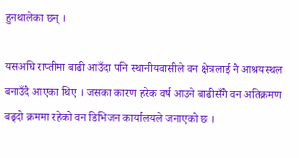हुनथालेका छन् ।

यसअघि राप्तीमा बाढी आउँदा पनि स्थानीयवासीले वन क्षेत्रलाई नै आश्रयस्थल बनाउँदै आएका थिए । जसका कारण हरेक वर्ष आउने बाढीसँगै वन अतिक्रमण बढ्दो क्रममा रहेको वन डिभिजन कार्यालयले जनाएको छ ।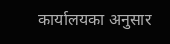कार्यालयका अनुसार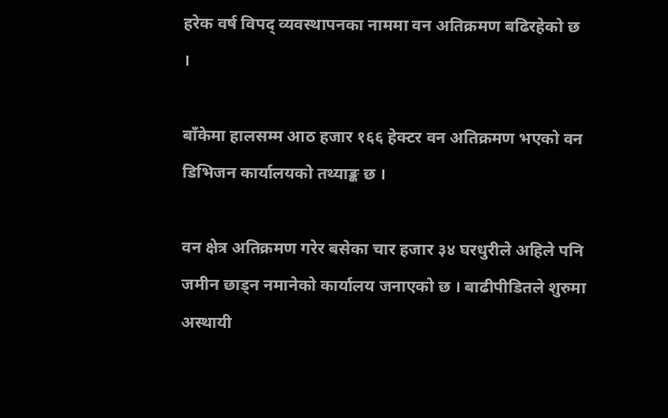हरेक वर्ष विपद् व्यवस्थापनका नाममा वन अतिक्रमण बढिरहेको छ ।

बाँकेमा हालसम्म आठ हजार १६६ हेक्टर वन अतिक्रमण भएको वन डिभिजन कार्यालयको तथ्याङ्क छ ।

वन क्षेत्र अतिक्रमण गरेर बसेका चार हजार ३४ घरधुरीले अहिले पनि जमीन छाड्न नमानेको कार्यालय जनाएको छ । बाढीपीडितले शुरुमा अस्थायी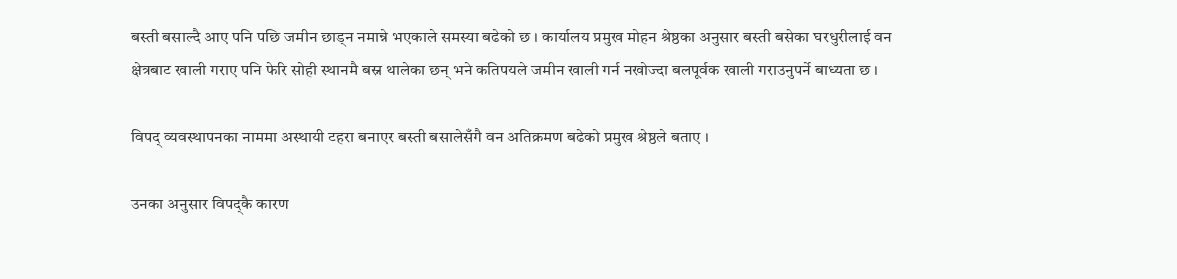बस्ती बसाल्दै आए पनि पछि जमीन छाड्न नमान्ने भएकाले समस्या बढेको छ । कार्यालय प्रमुख मोहन श्रेष्ठका अनुसार बस्ती बसेका घरधुरीलाई वन क्षेत्रबाट खाली गराए पनि फेरि सोही स्थानमै बस्न थालेका छन् भने कतिपयले जमीन खाली गर्न नखोज्दा बलपूर्वक खाली गराउनुपर्ने बाध्यता छ ।

विपद् व्यवस्थापनका नाममा अस्थायी टहरा बनाएर बस्ती बसालेसँगै वन अतिक्रमण बढेको प्रमुख श्रेष्ठले बताए ।

उनका अनुसार विपद्कै कारण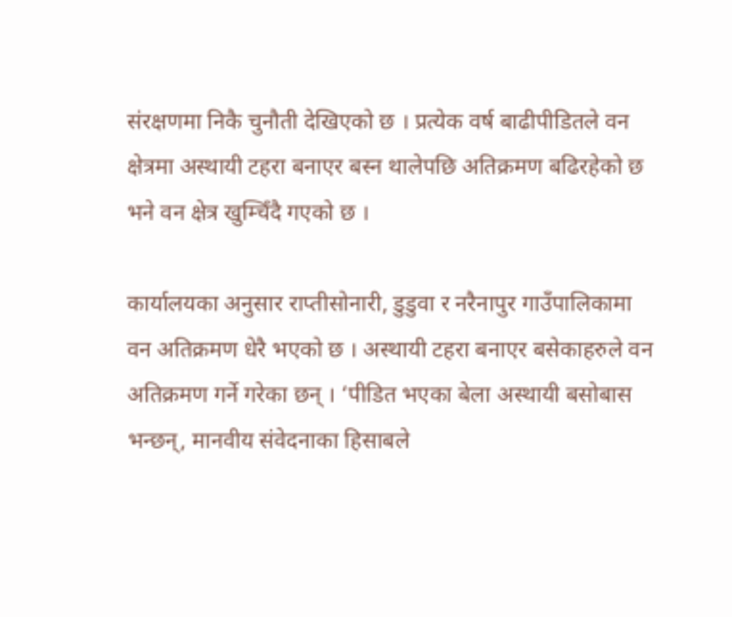संरक्षणमा निकै चुनौती देखिएको छ । प्रत्येक वर्ष बाढीपीडितले वन क्षेत्रमा अस्थायी टहरा बनाएर बस्न थालेपछि अतिक्रमण बढिरहेको छ भने वन क्षेत्र खुम्चिँदै गएको छ ।

कार्यालयका अनुसार राप्तीसोनारी, डुडुवा र नरैनापुर गाउँपालिकामा वन अतिक्रमण धेरै भएको छ । अस्थायी टहरा बनाएर बसेकाहरुले वन अतिक्रमण गर्ने गरेका छन् । ‘पीडित भएका बेला अस्थायी बसोबास भन्छन्, मानवीय संवेदनाका हिसाबले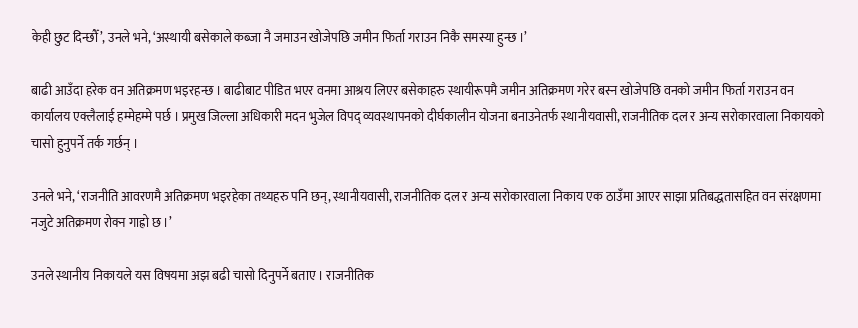केही छुट दिन्छौँ’, उनले भने, ‘अस्थायी बसेकाले कब्जा नै जमाउन खोजेपछि जमीन फिर्ता गराउन निकै समस्या हुन्छ ।’

बाढी आउँदा हरेक वन अतिक्रमण भइरहन्छ । बाढीबाट पीडित भएर वनमा आश्रय लिएर बसेकाहरु स्थायीरूपमै जमीन अतिक्रमण गरेर बस्न खोजेपछि वनको जमीन फिर्ता गराउन वन कार्यालय एक्लैलाई हम्मेहम्मे पर्छ । प्रमुख जिल्ला अधिकारी मदन भुजेल विपद् व्यवस्थापनको दीर्घकालीन योजना बनाउनेतर्फ स्थानीयवासी, राजनीतिक दल र अन्य सरोकारवाला निकायको चासो हुनुपर्ने तर्क गर्छन् ।

उनले भने, ‘राजनीति आवरणमै अतिक्रमण भइरहेका तथ्यहरु पनि छन्, स्थानीयवासी, राजनीतिक दल र अन्य सरोकारवाला निकाय एक ठाउँमा आएर साझा प्रतिबद्धतासहित वन संरक्षणमा नजुटे अतिक्रमण रोक्न गाह्रो छ ।’

उनले स्थानीय निकायले यस विषयमा अझ बढी चासो दिनुपर्ने बताए । राजनीतिक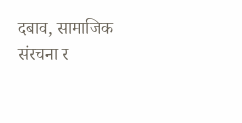दबाव, सामाजिक संरचना र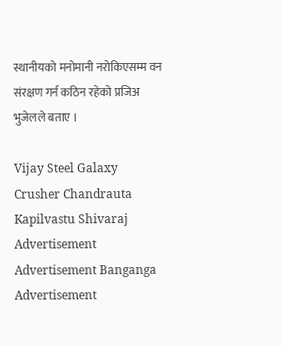स्थानीयको मनोमानी नरोकिएसम्म वन संरक्षण गर्न कठिन रहेको प्रजिअ भुजेलले बताए ।

Vijay Steel Galaxy Crusher Chandrauta Kapilvastu Shivaraj
Advertisement
Advertisement Banganga
Advertisement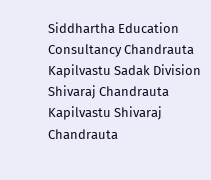Siddhartha Education Consultancy Chandrauta Kapilvastu Sadak Division Shivaraj Chandrauta Kapilvastu Shivaraj Chandrauta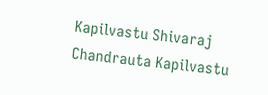Kapilvastu Shivaraj Chandrauta Kapilvastu